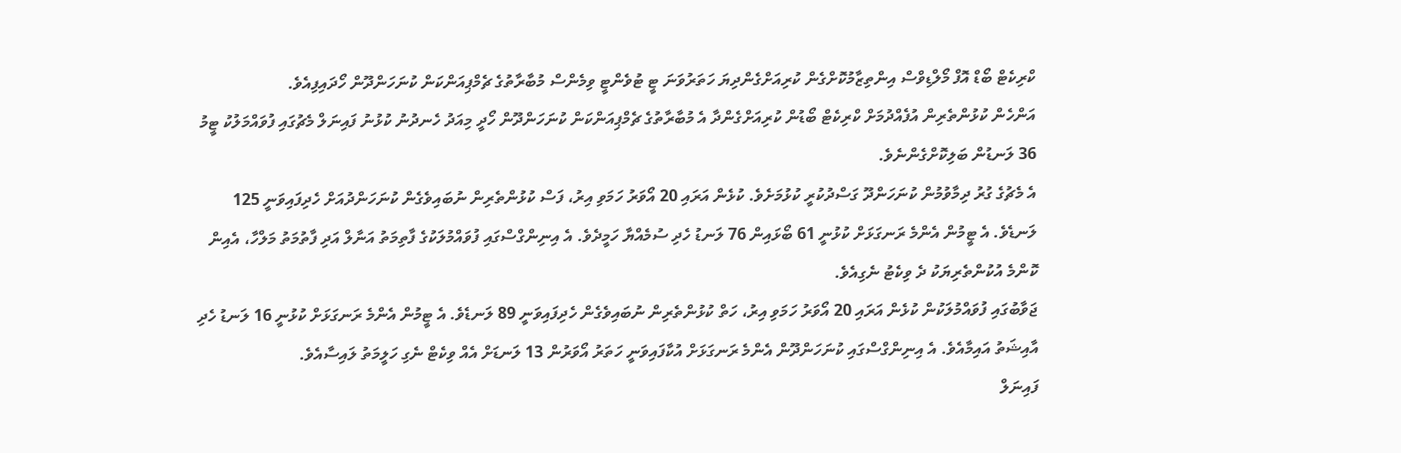ކްރިކެޓް ބޯޑް އޮފް މޯލްޑިވްސް އިންތިޒާމުކޮށްގެން ކުރިއަށްގެންދިޔަ ހަތަރުވަނަ ޓީ ޓުވެންޓީ ވިމެންސް މުބާރާތުގެ ޗެމްޕިއަންކަން ކުނަހަންދޫން ހޯދައިފިއެވެ.
އަންހެން ކުޅުންތެރިން އުފެއްދުމަށް ކްރިކެޓް ބޯޑުން ކުރިއަށްގެންދާ އެ މުބާރާތުގެ ޗެމްޕިއަންކަން ކުނަހަންދޫން ހޯދީ މިއަދު ހެނދުނު ކުޅުނު ފައިނަލް މެޗުގައި ފުވައްމަލުކު ޓީމު 36 ލަނޑުން ބަލިކޮށްގެންނެވެ.
އެ މެޗުގެ ގުރު ދިމާވުމުން ކުނަހަންދޫ ގަސްދުކުރީ ކުޅުމަށެވެ. ކުޅެން އަރައި 20 އޯވަރު ހަމަވި އިރު، ފަސް ކުޅުންތެރިން ނުބައިވެގެން ކުނަހަންދުއަށް ހެދިފައިވަނީ 125 ލަނޑެވެ. އެ ޓީމުން އެންމެ ރަނގަޅަށް ކުޅުނީ 61 ބޯޅައިން 76 ލަނޑު ހެދި ސުމެއްޔާ ހަމީދެވެ. އެ އިނިންގްސްގައި ފުވައްމުލަކުގެ ފާތިމަތު އަނާލް އަދި ފާތުމަތު މަލްހާ، އެއިން ކޮންމެ އުކުންތެރިޔަކު ދެ ވިކެޓު ނެގިއެވެ.
ޖަވާބުގައި ފުވައްމުލަކުން ކުޅެން އަރައި 20 އޯވަރު ހަމަވި އިރު، ހަތް ކުޅުންތެރިން ނުބައިވެގެން ހެދިފައިވަނީ 89 ލަނޑެވެ. އެ ޓީމުން އެންމެ ރަނގަޅަށް ކުޅުނީ 16 ލަނޑު ހެދި އާއިޝަތު އައިމާއެވެ. އެ އިނިންގްސްގައި ކުނަހަންދޫން އެންމެ ރަނގަޅަށް އުކާފައިވަނީ ހަތަރު އޯވަރުން 13 ލަނޑަށް އެއް ވިކެޓް ނެގި ހަލީމަތު ލައިސާއެވެ.
ފައިނަލް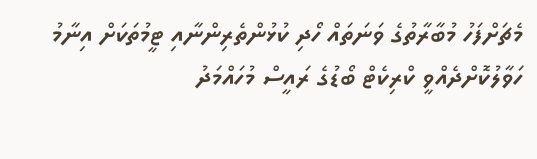މެޗަށްފަހު މުބާރާތުގެ ވަނަތައް ހޯދި ކުޅުންތެރިންނާއި ޓީމުތަކަށް އިނާމު ހަވާލުކޮށްދެއްވީ ކްރިކެޓް ބޯޑުގެ ރައީސް މުހައްމަދު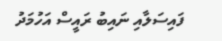ފައިސަލާއި ނައިބު ރައީސް އަހުމަދު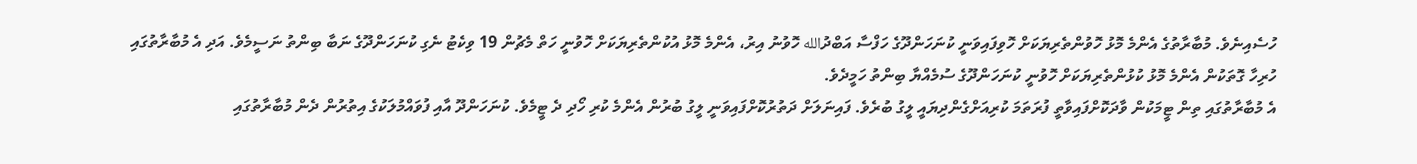ހުސެއިނެވެ. މުބާރާތުގެ އެންމެ މޮޅު ހޮވުންތެރިޔަކަށް ހޮވިފައިވަނީ ކުނަހަންދޫގެ ހަފްސާ އަބްދުالله ހޮވުނު އިރު، އެންމެ މޮޅު އުކުންތެރިޔަކަށް ހޮވުނީ ހަތް މެޗުން 19 ވިކެޓު ނެގި ކުނަހަންދޫގެ ނަބާ ބިންތު ނަސީމެވެ. އަދި އެ މުބާރާތުގައި ހުރިހާ ގޮތަކުން އެންމެ މޮޅު ކުޅުންތެރިޔަކަށް ހޮވުނީ ކުނަހަންދޫގެ ސުމެއްޔާ ބިންތު ހަމީދެވެ.
އެ މުބާރާތުގައި ތިން ޓީމަކުން ވާދަކޮށްފައިވާތީ ފުރަތަމަ ކުރިއަށްގެންދިޔައީ ލީގު ބުރެވެ. ފައިނަލަށް ދަތުރުކޮށްފައިވަނީ ލީގު ބުރުން އެންމެ ކުރި ހޯދި ދެ ޓީމެވެ. ކުނަހަންދޫ އާއި ފުވައްމުލަކުގެ އިތުރުން ދެން މުބާރާތުގައި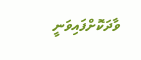ވާދަކޮށްފައިވަނީ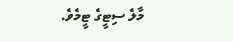މާލެ ސިޓީގެ ޓީމެވެ.